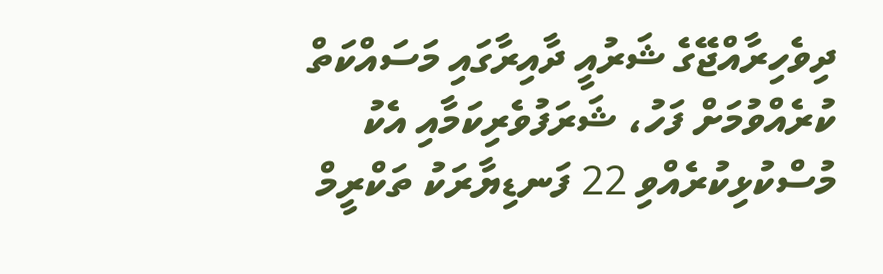ދިވެހިރާއްޖޭގެ ޝަރުއީ ދާއިރާގައި މަސައްކަތް ކުރެއްވުމަށް ފަހު، ޝަރަފުވެރިކަމާއި އެކު މުސްކުޅިކުރެއްވި 22 ފަނޑިޔާރަކު ތަކްރީމް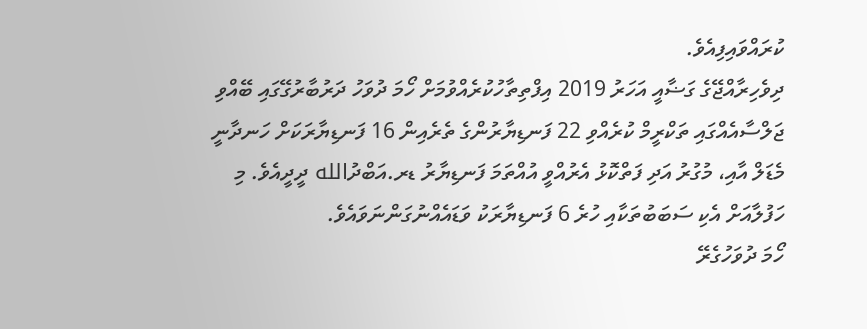ކުރައްވައިފިއެވެ.
ދިވެހިރާއްޖޭގެ ގަޟާއީ އަހަރު 2019 އިފްތިތާހުކުރެއްވުމަށް ހޯމަ ދުވަހު ދަރުބާރުގޭގައި ބޭއްވި ޖަލްސާއެއްގައި ތަކްރީމް ކުރެއްވި 22 ފަނޑިޔާރުންގެ ތެރެއިން 16 ފަނޑިޔާރަކަށް ހަނދާނީ މެޑަލް އާއި، މުގުރު އަދި ފަތްކޮޅު އެރުއްވީ އުއްތަމަ ފަނޑިޔާރު ޑރ.އަބްދުالله ދީދީއެވެ. މި ހަފުލާއަށް އެކި ސަބަބުތަކާއި ހުރެ 6 ފަނޑިޔާރަކު ވަޑައެއްނުގަންނަވައެވެ.
ހޯމަ ދުވަހުގެރޭ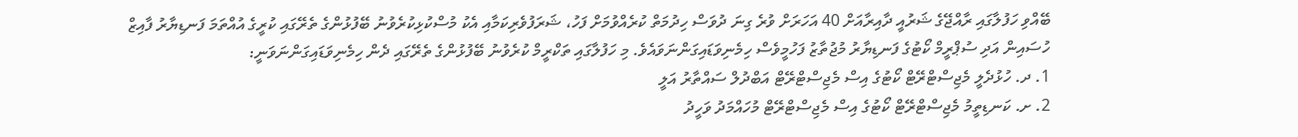ބޭއްވި ހަފުލާގައި ރާއްޖޭގެ ޝަރުއީ ދާއިރާއަށް 40 އަހަރަށް ވުރެ ގިނަ ދުވަސް ހިދުމަތް ކުރެއްވުމަށް ފަހު، ޝަރަފުވެރިކަމާއި އެކު މުސްކުޅިކުރެވުނު ބޭފުޅުންގެ ތެރޭގައި ކުރީގެ އުއްތަމަ ފަނޑިޔާރު ފާއިޒް ހުސައިން އަދި ސުޕްރީމް ކޯޓުގެ ފަނޑިޔާރު މުޖުތާޒު ފަހުމީވެސް ހިމެނިވަޑައިގަންނަވައެވެ. މި ހަފުލާގައި ތަކްރީމް ކުރެވުނު ބޭފުޅުންގެ ތެރޭގައި ދެން ހިމެނިވަޑައިގަންނަވަނީ:
1. ދ. ހުޅުދެލީ މެޖިސްޓްރޭޓް ކޯޓުގެ އިސް މެޖިސްޓްރޭޓް އަބްދުލް ސައްތާރު އަލީ
2. ށ. ކަނޑިތީމު މެޖިސްޓްރޭޓް ކޯޓުގެ އިސް މެޖިސްޓްރޭޓް މުހައްމަދު ވަހީދު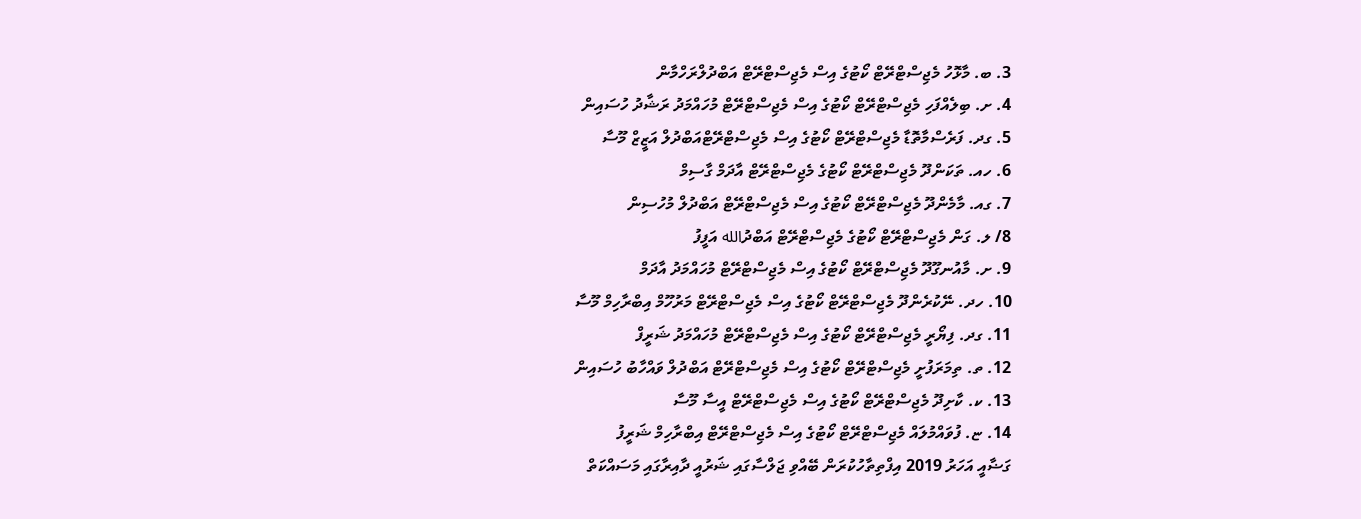3. ބ. މާޅޮހު މެޖިސްޓްރޭޓް ކޯޓުގެ އިސް މެޖިސްޓްރޭޓް އަބްދުލްރަހްމާން
4. ށ. ބިލެއްފަހި މެޖިސްޓްރޭޓް ކޯޓުގެ އިސް މެޖިސްޓްރޭޓް މުހައްމަދު ރަޝާދު ހުސައިން
5. ގދ. ފަރެސްމާތޮޑާ މެޖިސްޓްރޭޓް ކޯޓުގެ އިސް މެޖިސްޓްރޭޓްއަބްދުލް އަޒީޒް މޫސާ
6. ހއ. ތަކަންދޫ މެޖިސްޓްރޭޓް ކޯޓުގެ މެޖިސްޓްރޭޓް އާދަމް ގާސިމް
7. ގއ. މާމެންދޫ މެޖިސްޓްރޭޓް ކޯޓުގެ އިސް މެޖިސްޓްރޭޓް އަބްދުލް މުހުސިން
8/ ލ. ގަން މެޖިސްޓްރޭޓް ކޯޓުގެ މެޖިސްޓްރޭޓް އަބްދުالله އަފީފު
9. ށ. މާއުނގޫދޫ މެޖިސްޓްރޭޓް ކޯޓުގެ އިސް މެޖިސްޓްރޭޓް މުހައްމަދު އާދަމް
10. ހދ. ނޭކުރެންދޫ މެޖިސްޓްރޭޓް ކޯޓުގެ އިސް މެޖިސްޓްރޭޓް މަރުހޫމް އިބްރާހިމް މޫސާ
11. ގދ. ފިޔޯރީ މެޖިސްޓްރޭޓް ކޯޓުގެ އިސް މެޖިސްޓްރޭޓް މުހައްމަދު ޝަރީފް
12. ތ. ތިމަރަފުށީ މެޖިސްޓްރޭޓް ކޯޓުގެ އިސް މެޖިސްޓްރޭޓް އަބްދުލް ވައްހާބު ހުސައިން
13. ކ. ކާށިދޫ މެޖިސްޓްރޭޓް ކޯޓުގެ އިސް މެޖިސްޓްރޭޓް އީސާ މޫސާ
14. ޏ. ފުވައްމުލައް މެޖިސްޓްރޭޓް ކޯޓުގެ އިސް މެޖިސްޓްރޭޓް އިބްރާހިމް ޝަރީފު
ގަޟާއީ އަހަރު 2019 އިފްތިތާހުކުރަން ބޭއްވި ޖަލްސާގައި ޝަރުއީ ދާއިރާގައި މަސައްކަތް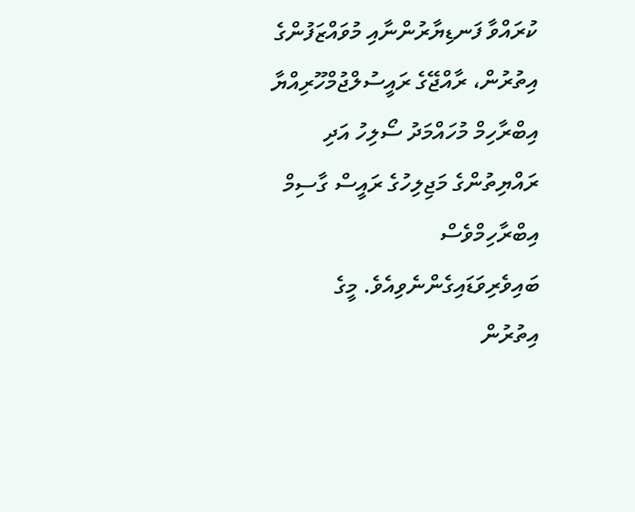ކުރައްވާ ފަނޑިޔާރުންނާއި މުވައްޒަފުންގެ އިތުރުން، ރާއްޖޭގެ ރައީސުލްޖުމްހޫރިއްޔާ އިބްރާހިމް މުހައްމަދު ސޯލިހު އަދި ރައްޔިތުންގެ މަޖިލިހުގެ ރައީސް ގާސިމް އިބްރާހިމްވެސް ބައިވެރިވަޑައިގެންނެވިއެވެ. މީގެ އިތުރުން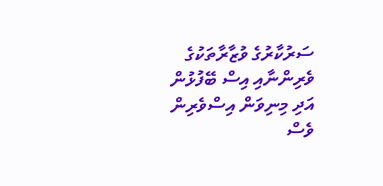ސަރުކާރުގެ ވުޒާރާތަކުގެ ވެރިންނާއި އިސް ބޭފުޅުން އަދި މިނިވަން އިސްވެރިން ވެސް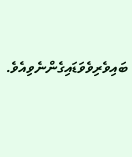ބައިވެރިވެވަޑައިގެންނެވިއެވެ.